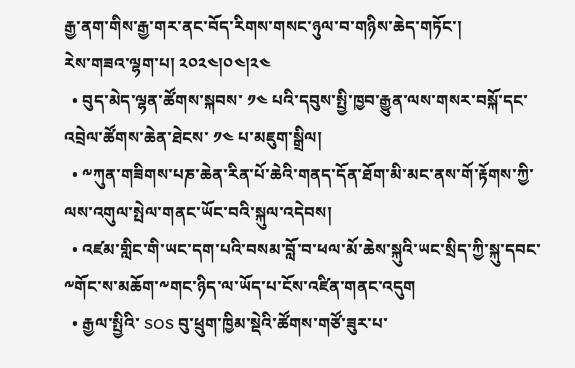རྒྱ་ནག་གིས་རྒྱ་གར་ནང་བོད་རིགས་གསང་ཉུལ་བ་གཉིས་ཆེད་གཏོང་།
རེས་གཟའ་ལྷག་པ། ༢༠༢༤།༠༤།༢༤
  • བུད་མེད་ལྷན་ཚོགས་སྐབས་ ༡༤ པའི་དབུས་སྤྱི་ཁྱབ་རྒྱུན་ལས་གསར་བསྐོ་དང་འབྲེལ་ཚོགས་ཆེན་ཐེངས་ ༡༤ པ་མཇུག་སྒྲིལ།
  • ༸ཀུན་གཟིགས་པཎ་ཆེན་རིན་པོ་ཆེའི་གནད་དོན་ཐོག་མི་མང་ནས་གོ་རྟོགས་ཀྱི་ལས་འགུལ་སྤེལ་གནང་ཡོང་བའི་སྐུལ་འདེབས།
  • འཛམ་གླིང་གི་ཡང་དག་པའི་བསམ་བློ་བ་ཕལ་མོ་ཆེས་སྐུའི་ཡང་སྲིད་ཀྱི་སྐུ་དབང་༸གོང་ས་མཆོག་༸གང་ཉིད་ལ་ཡོད་པ་ངོས་འཛིན་གནང་འདུག
  • རྒྱལ་སྤྱིའི་ SOS བུ་ཕྲུག་ཁྱིམ་སྡེའི་ཚོགས་གཙོ་ཟུར་པ་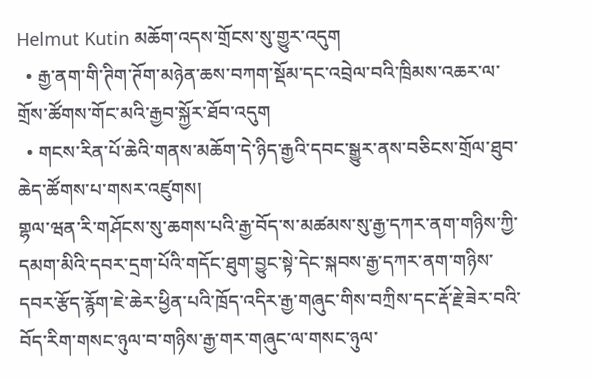Helmut Kutin མཆོག་འདས་གྲོངས་སུ་གྱུར་འདུག
  • རྒྱ་ནག་གི་ཊིག་ཊོག་མཉེན་ཆས་བཀག་སྡོམ་དང་འབྲེལ་བའི་ཁྲིམས་འཆར་ལ་གྲོས་ཚོགས་གོང་མའི་རྒྱབ་སྐྱོར་ཐོབ་འདུག
  • གངས་རིན་པོ་ཆེའི་གནས་མཆོག་དེ་ཉིད་རྒྱའི་དབང་སྒྱུར་ནས་བཅིངས་གྲོལ་ཐུབ་ཆེད་ཚོགས་པ་གསར་འཛུགས།
གྷལ་ཝན་རི་གཤོངས་སུ་ཆགས་པའི་རྒྱ་བོད་ས་མཚམས་སུ་རྒྱ་དཀར་ནག་གཉིས་ཀྱི་དམག་མིའི་དབར་དྲག་པོའི་གདོང་ཐུག་བྱུང་སྟེ་དེང་སྐབས་རྒྱ་དཀར་ནག་གཉིས་དབར་རྩོད་རྙོག་ཇེ་ཆེར་ཕྱིན་པའི་ཁྲོད་འདིར་རྒྱ་གཞུང་གིས་བཀྲིས་དང་རྡོ་རྗེ་ཟེར་བའི་བོད་རིག་གསང་ཉུལ་བ་གཉིས་རྒྱ་གར་གཞུང་ལ་གསང་ཉུལ་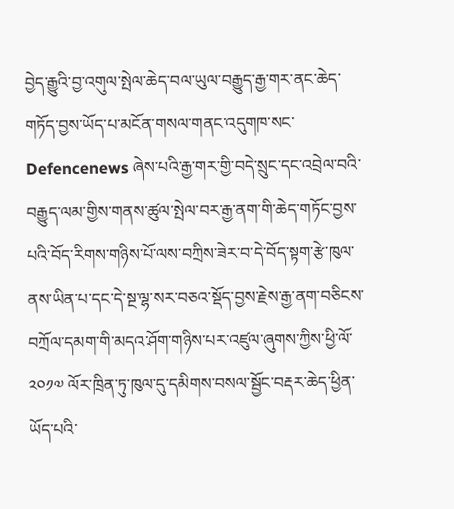བྱེད་རྒྱུའི་བྱ་འགུལ་སྤེལ་ཆེད་བལ་ཡུལ་བརྒྱུད་རྒྱ་གར་ནང་ཆེད་གཏོད་བྱས་ཡོད་པ་མངོན་གསལ་གནང་འདུགཁ་སང་ Defencenews ཞེས་པའི་རྒྱ་གར་གྱི་བདེ་སྲུང་དང་འབྲེལ་བའི་བརྒྱུད་ལམ་གྱིས་གནས་ཚུལ་སྤེལ་བར་རྒྱ་ནག་གི་ཆེད་གཏོང་བྱས་པའི་བོད་རིགས་གཉིས་པོ་ལས་བཀྲིས་ཟེར་བ་དེ་བོད་སྟག་རྩེ་ཁུལ་ནས་ཡིན་པ་དང་དེ་སྔ་ལྷ་སར་བཅའ་སྡོད་བྱས་རྗེས་རྒྱ་ནག་བཅིངས་བཀྲོལ་དམག་གི་མདའ་ཤོག་གཉིས་པར་འཛུལ་ཞུགས་ཀྱིས་ཕྱི་ལོ་ ༢༠༡༧ ལོར་ཁྲིན་ཏུ་ཁུལ་དུ་དམིགས་བསལ་སྦྱོང་བརྡར་ཆེད་ཕྱིན་ཡོད་པའི་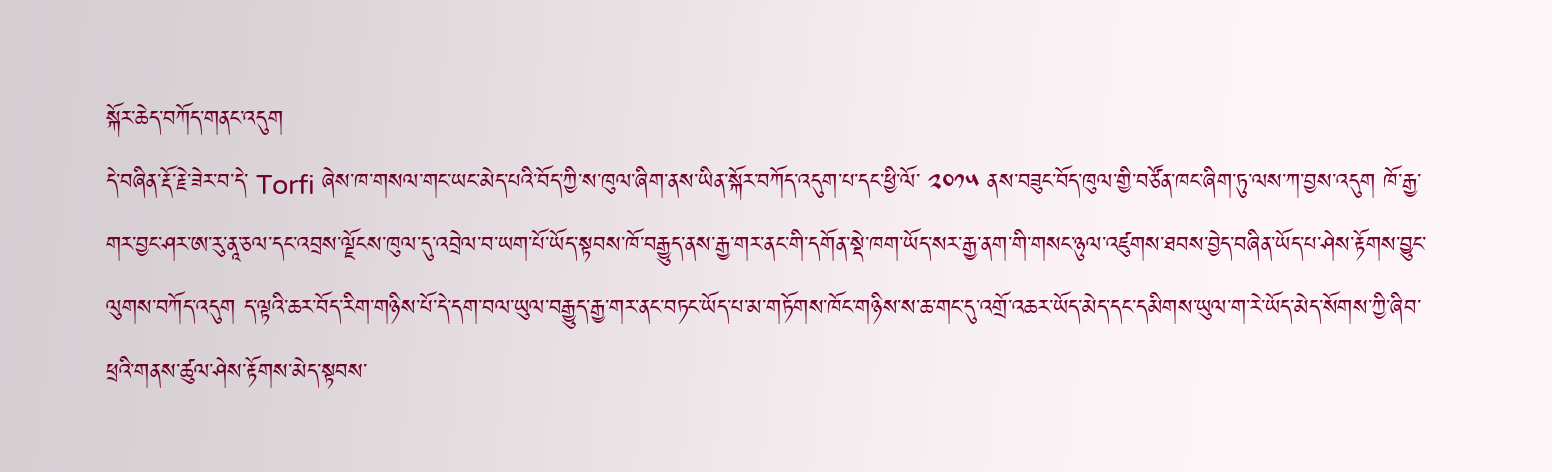སྐོར་ཆེད་བཀོད་གནང་འདུག
དེ་བཞིན་རྡོ་རྗེ་ཟེར་བ་དེ་ Torfi ཞེས་ཁ་གསལ་གང་ཡང་མེད་པའི་བོད་ཀྱི་ས་ཁུལ་ཞིག་ནས་ཡིན་སྐོར་བཀོད་འདུག་པ་དང་ཕྱི་ལོ་ ༢༠༡༥ ནས་བཟུང་བོད་ཁུལ་གྱི་བཙོན་ཁང་ཞིག་ཏུ་ལས་ཀ་བྱས་འདུག ཁོ་རྒྱ་གར་བྱང་ཤར་ཨ་རུ་ནཱ་ཅལ་དང་འབྲས་ལྗོངས་ཁུལ་དུ་འབྲེལ་བ་ཡག་པོ་ཡོད་སྟབས་ཁོ་བརྒྱུད་ནས་རྒྱ་གར་ནང་གི་དགོན་སྡེ་ཁག་ཡོད་སར་རྒྱ་ནག་གི་གསང་ཉུལ་འཛུགས་ཐབས་བྱེད་བཞིན་ཡོད་པ་ཤེས་རྟོགས་བྱུང་ལུགས་བཀོད་འདུག ད་ལྟའི་ཆར་བོད་རིག་གཉིས་པོ་དེ་དག་བལ་ཡུལ་བརྒྱུད་རྒྱ་གར་ནང་བཏང་ཡོད་པ་མ་གཏོགས་ཁོང་གཉིས་ས་ཆ་གང་དུ་འགྲོ་འཆར་ཡོད་མེད་དང་དམིགས་ཡུལ་ག་རེ་ཡོད་མེད་སོགས་ཀྱི་ཞིབ་ཕྲའི་གནས་ཚུལ་ཤེས་རྟོགས་མེད་སྟབས་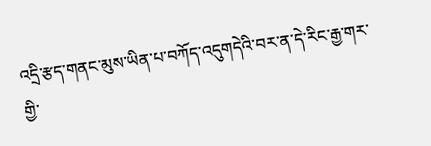འདྲི་རྩད་གནང་མུས་ཡིན་པ་བཀོད་འདུགདེའི་བར་ན་དེ་རིང་རྒྱ་གར་གྱི་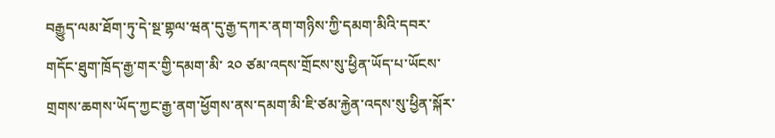བརྒྱུད་ལམ་ཐོག་ཏུ་དེ་སྔ་གྷལ་ཝན་དུ་རྒྱ་དཀར་ནག་གཉིས་ཀྱི་དམག་མིའི་དབར་གདོང་ཐུག་ཁྲོད་རྒྱ་གར་གྱི་དམག་མི་ ༢༠ ཙམ་འདས་གྲོངས་སུ་ཕྱིན་ཡོད་པ་ཡོངས་གྲགས་ཆགས་ཡོད་ཀྱང་རྒྱ་ནག་ཕྱོགས་ནས་དམག་མི་ཇི་ཙམ་རྐྱེན་འདས་སུ་ཕྱིན་སྐོར་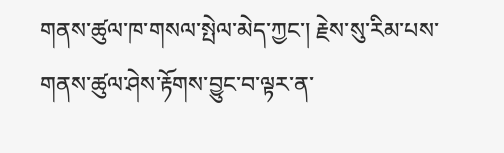གནས་ཚུལ་ཁ་གསལ་སྤེལ་མེད་ཀྱང་། རྗེས་སུ་རིམ་པས་གནས་ཚུལ་ཤེས་རྟོགས་བྱུང་བ་ལྟར་ན་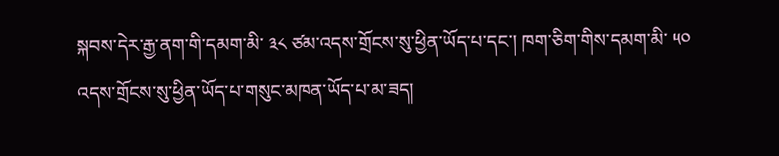སྐབས་དེར་རྒྱ་ནག་གི་དམག་མི་ ༣༨ ཙམ་འདས་གྲོངས་སུ་ཕྱིན་ཡོད་པ་དང་། ཁག་ཅིག་གིས་དམག་མི་ ༥༠ འདས་གྲོངས་སུ་ཕྱིན་ཡོད་པ་གསུང་མཁན་ཡོད་པ་མ་ཟད།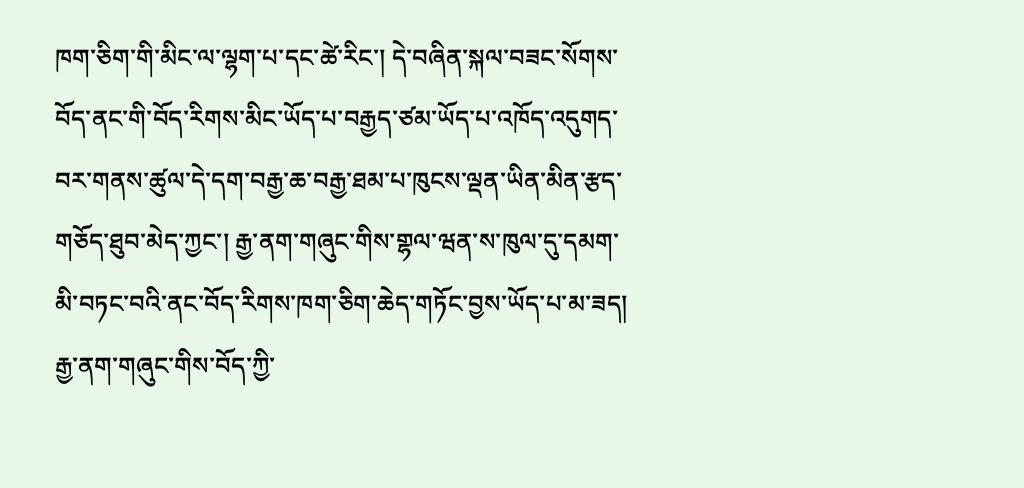ཁག་ཅིག་གི་མིང་ལ་ལྷག་པ་དང་ཚེ་རིང་། དེ་བཞིན་སྐལ་བཟང་སོགས་བོད་ནང་གི་བོད་རིགས་མིང་ཡོད་པ་བརྒྱད་ཙམ་ཡོད་པ་འཁོད་འདུགད་བར་གནས་ཚུལ་དེ་དག་བརྒྱ་ཆ་བརྒྱ་ཐམ་པ་ཁུངས་ལྡན་ཡིན་མིན་རྩད་གཅོད་ཐུབ་མེད་ཀྱང་། རྒྱ་ནག་གཞུང་གིས་གྷལ་ཝན་ས་ཁུལ་དུ་དམག་མི་བཏང་བའི་ནང་བོད་རིགས་ཁག་ཅིག་ཆེད་གཏོང་བྱས་ཡོད་པ་མ་ཟད། རྒྱ་ནག་གཞུང་གིས་བོད་ཀྱི་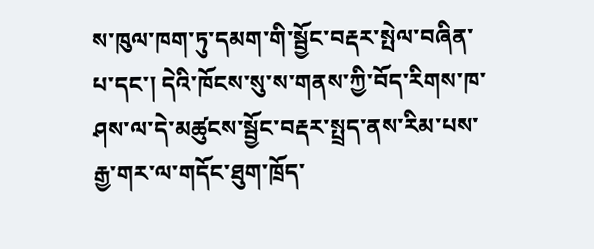ས་ཁུལ་ཁག་ཏུ་དམག་གི་སྦྱོང་བརྡར་སྤེལ་བཞིན་པ་དང་། དེའི་ཁོངས་སུ་ས་གནས་ཀྱི་བོད་རིགས་ཁ་ཤས་ལ་དེ་མཚུངས་སྦྱོང་བརྡར་སྤྲད་ནས་རིམ་པས་རྒྱ་གར་ལ་གདོང་ཐུག་ཁྲོད་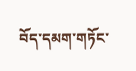བོད་དམག་གཏོང་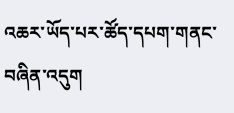འཆར་ཡོད་པར་ཚོད་དཔག་གནང་བཞིན་འདུག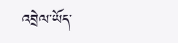འབྲེལ་ཡོད་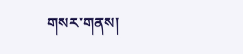གསར་གནས།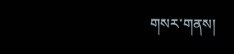གསར་གནས།